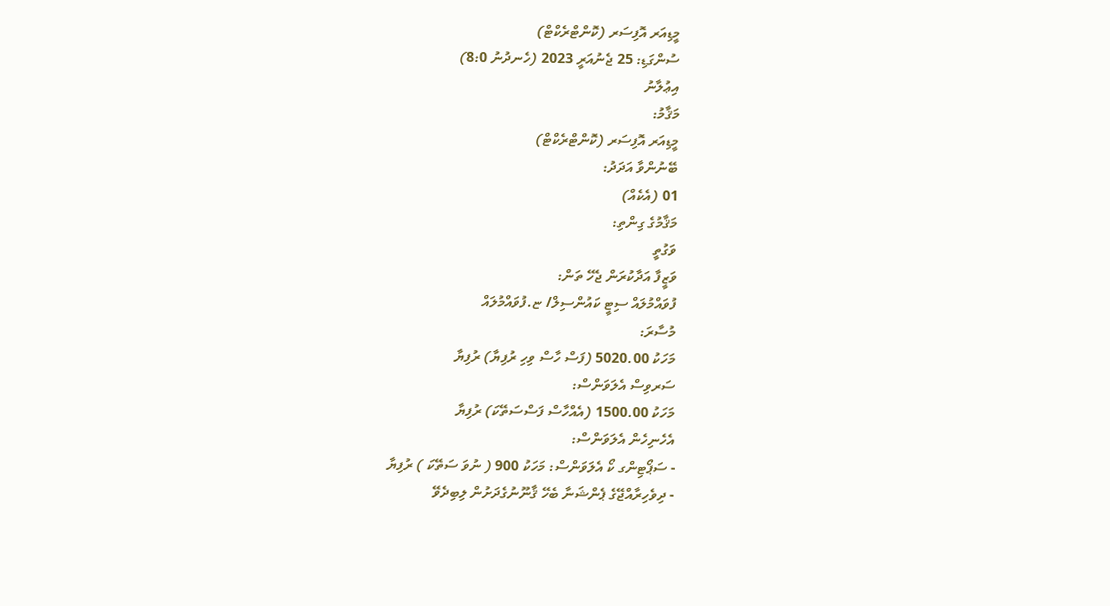މީޑިއަރ އޮފިސަރ (ކޮންޓްރެކްޓް)
ސުންގަޑި: 25 ޖެނުއަރީ 2023 (ހެނދުނު 8:0)
އިޢުލާނު
މަޤާމު:
މީޑިއަރ އޮފިސަރ (ކޮންޓްރެކްޓް)
ބޭނުންވާ އަދަދު:
01 (އެކެއް)
މަޤާމުގެ ގިންތި:
ވަގުތީ
ވަޒީފާ އަދާކުރަން ޖެހޭ ތަން:
ފުވައްމުލައް ސިޓީ ކައުންސިލް/ ޏ.ފުވައްމުލައް
މުސާރަ:
މަހަކު 5020.00 (ފަސް ހާސް ވިހި ރުފިޔާ) ރުފިޔާ
ސަރވިސް އެލަވަންސް:
މަހަކު 1500.00 (އެއްހާސް ފަސްސަތޭކަ) ރުފިޔާ
އެހެނިހެން އެލަވަންސް:
- ސަޕޯޓިންގ ކޯ އެލަވަންސް: މަހަކު 900 ( ނުވަ ސަތޭކަ ) ރުފިޔާ
- ދިވެހިރާއްޖޭގެ ޕެންޝަނާ ބެހޭ ޤާނޫނުގެދަށުން ލިބިދެވޭ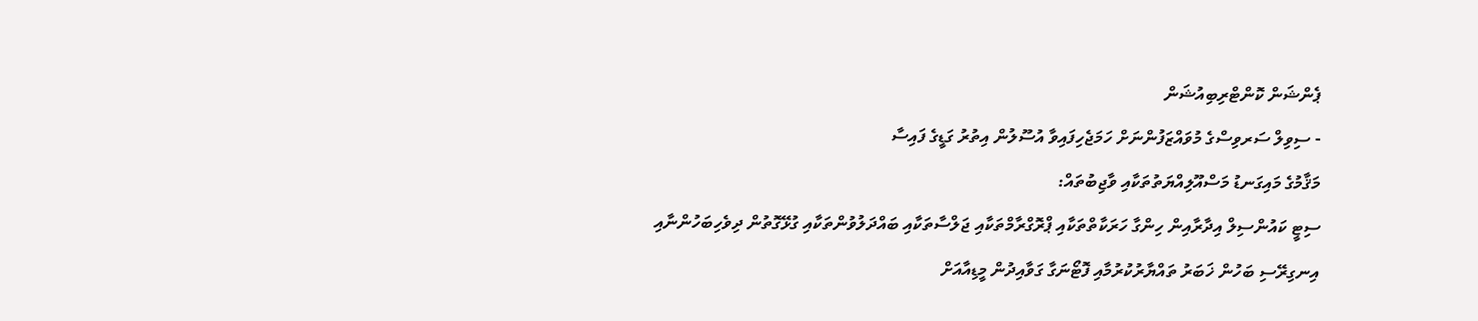ޕެންޝަން ކޮންޓްރިބިއުޝަން
- ސިވިލް ސަރވިސްގެ މުވައްޒަފުންނަށް ހަމަޖެހިފައިވާ އުސޫލުން އިތުރު ގަޑީގެ ފައިސާ
މަޤާމުގެ މައިގަނޑު މަސްއޫލިއްޔަތުތަކާއި ވާޖިބުތައް:
ސިޓީ ކައުންސިލް އިދާރާއިން ހިންގާ ހަރަކާތްތަކާއި ޕްރޮގްރާމްތަކާއި ޖަލްސާތަކާއި ބައްދަލުވުންތަކާއި ގުޅޭގޮތުން ދިވެހިބަހުންނާއި އިނގިރޭސި ބަހުން ޚަބަރު ތައްޔާރުކުރުމާއި ފޮޓޯނަގާ ގަވާއިދުން މީޑިއާއަށް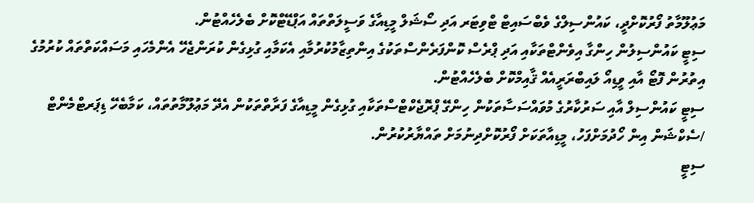މަޢުލޫމާތު ފޯރުކޮށްދީ، ކައުންސިލްގެ ވެބްސައިޓް ޓްވިޓަރ އަދި ސޯޝަލް މީޑިއާގެ ވަސީލަތްތައް އަޕްޑޭޓްކޮށް ބެލެހެއްޓުން.
ސިޓީ ކައުންސިލުން ހިންގާ އިވެންޓްތަކާއި އަދި ޕްރެސް ކޮންފަރެންސްތަކުގެ އިންތިޒާމުކުރުމާއި އެކަމާއި ގުޅިގެން ކުރަންޖެހޭ އެންމެހައި މަސައްކަތްތައް ކުރުމުގެ އިތުރުން ފޮޓޯ އާއި ވީޑިއޯ ލައިބްރަރީއެއް ޤާއިމްކޮށް ބެލެހެއްޓުން.
ސިޓީ ކައުންސިލް އާއި ސަރުކާރުގެ މުވައްސަސާތަކުން ހިންގޭ ޕްރޮޖެކްޓްސްތަކާއި ގުޅިގެން މީޑިއާގެ ފަރާތްތަކުން އެދޭ މަޢުލޫމާތުތައް، ކަމާބެހޭ ޑިޕަރޓްމެންޓް /ސެކްޝަން އިން ހޯދުމަށްފަހު، މީޑިއާތަކަށް ފޯރުކޮށްދިނުމަށް ތައްޔާރުކުރުން.
ސިޓީ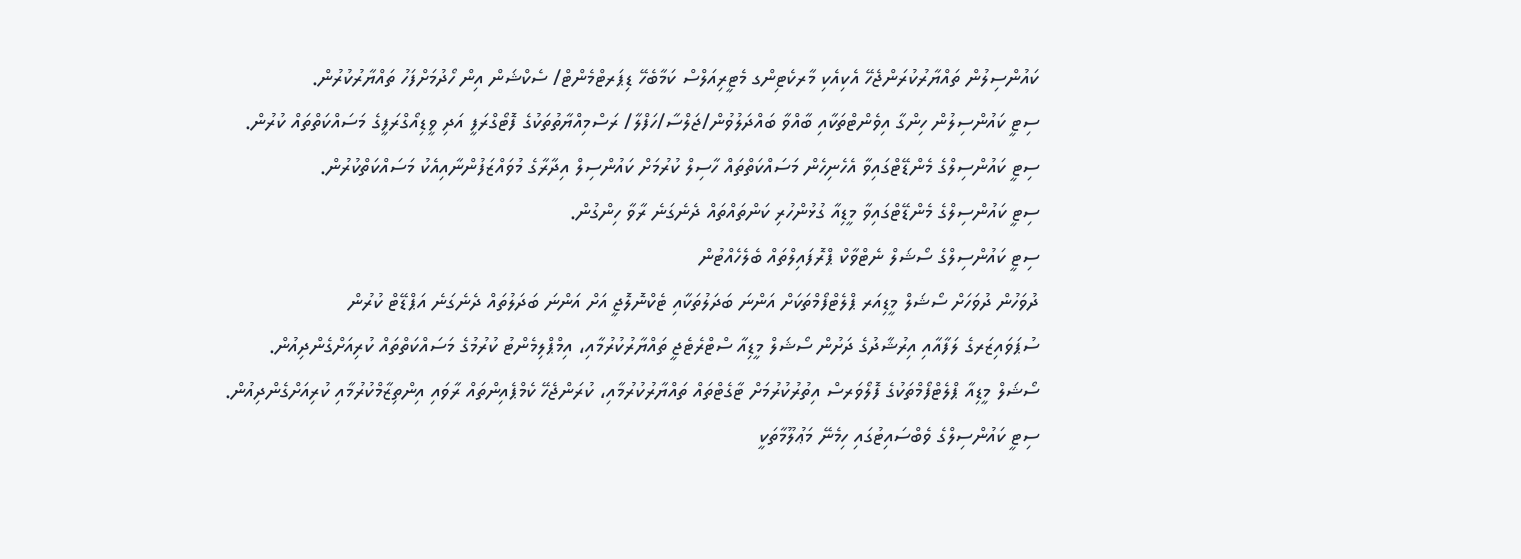ކައުންސިލުން ތައްޔާރުކުރަންޖެހޭ އެކިއެކި މާރކެޓިންގ މެޓީރިއަލްސް ކަމާބެހޭ ޑިޕަރޓްމެންޓް/ ސެކްޝަން އިން ހޯދުމަށްފަހު ތައްޔާރުކުރުން.
ސިޓީ ކައުންސިލުން ހިންގާ އިވެންޓްތަކާއި ބާއްވާ ބައްދަލުވުން/ޖަލްސާ/ހަފްލާ/ ރަސްމިއްޔާތުތަކުގެ ފޮޓޯގްރަފީ އަދި ވީޑިއޯގްރަފީގެ މަސައްކަތްތައް ކުރުން.
ސިޓީ ކައުންސިލްގެ މެންޑޭޓްގައިވާ އެހެނިހެން މަސައްކަތްތައް ހާސިލް ކުރުމަށް ކައުންސިލް އިދާރާގެ މުވައްޒަފުންނާއިއެކު މަސައްކަތްކުރުން.
ސިޓީ ކައުންސިލްގެ މެންޑޭޓްގައިވާ މީޑިއާ ގުޅުންހުރި ކަންތައްތައް ދެނެގަނެ ރާވާ ހިންގުން.
ސިޓީ ކައުންސިލްގެ ސޯޝަލް ނެޓްވާކް ޕްރޮފައިލްތައް ބެލެހެއްޓުން
ދުވަހުން ދުވަހަށް ސޯޝަލް މީޑިއަރ ޕްލެޓްފޯމްތަކަށް އަންނަ ބަދަލުތަކާއި ޓެކްނޮލޮޖީ އަށް އަންނަ ބަދަލުތައް ދެނެގަނެ އަޕްޑޭޓް ކުރުން
ސުޕަވައިޒަރގެ ލަފާއާއި އިރުޝާދުގެ ދަށުން ސޯޝަލް މީޑިއާ ސްޓްރެޓެޖީ ތައްޔާރުކުރުމާއި، އިމްޕްލިމެންޓު ކުރުމުގެ މަސައްކަތްތައް ކުރިއަށްގެންދިއުން.
ސޯޝަލް މީޑިއާ ޕްލެޓްފޯމްތަކުގެ ފޮލޯވަރސް އިތުރުކުރުމަށް ޓާގެޓްތައް ތައްޔާރުކުރުމާއި، ކުރަންޖެހޭ ކެމްޕެއިންތައް ރާވައި އިންތިޒާމްކުރުމާއި ކުރިއަށްގެންދިއުން.
ސިޓީ ކައުންސިލްގެ ވެބްސައިޓުގައި ހިމެނޭ މަޢުލޫމާތަކީ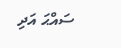ސައްޙަ އަދި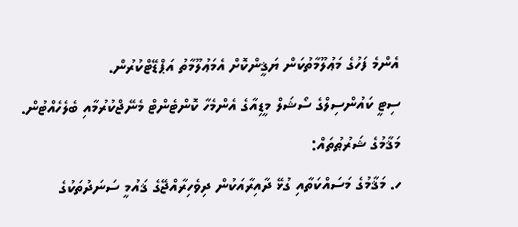އެންމެ ފަހުގެ މަޢުލޫމާތުކަން ޔަޤީންކޮށް އެމަޢުލޫމާތު އަޕްޑޭޓްކުރުން.
ސިޓީ ކައުންސިލްގެ ސޯޝަލް މީޑިއާގެ އެންމެހާ ކޮންޓެންޓް މެނޭޖްކުރުމާއި ބެލެހެއްޓުން.
މަޤާމުގެ ޝަރުޠުތައް:
ހ. މަޤާމުގެ މަސައްކަތާއި ގުޅޭ ދާއިރާއަކުން ދިވެހިރާއްޖޭގެ ޤައުމީ ސަނަދުތަކުގެ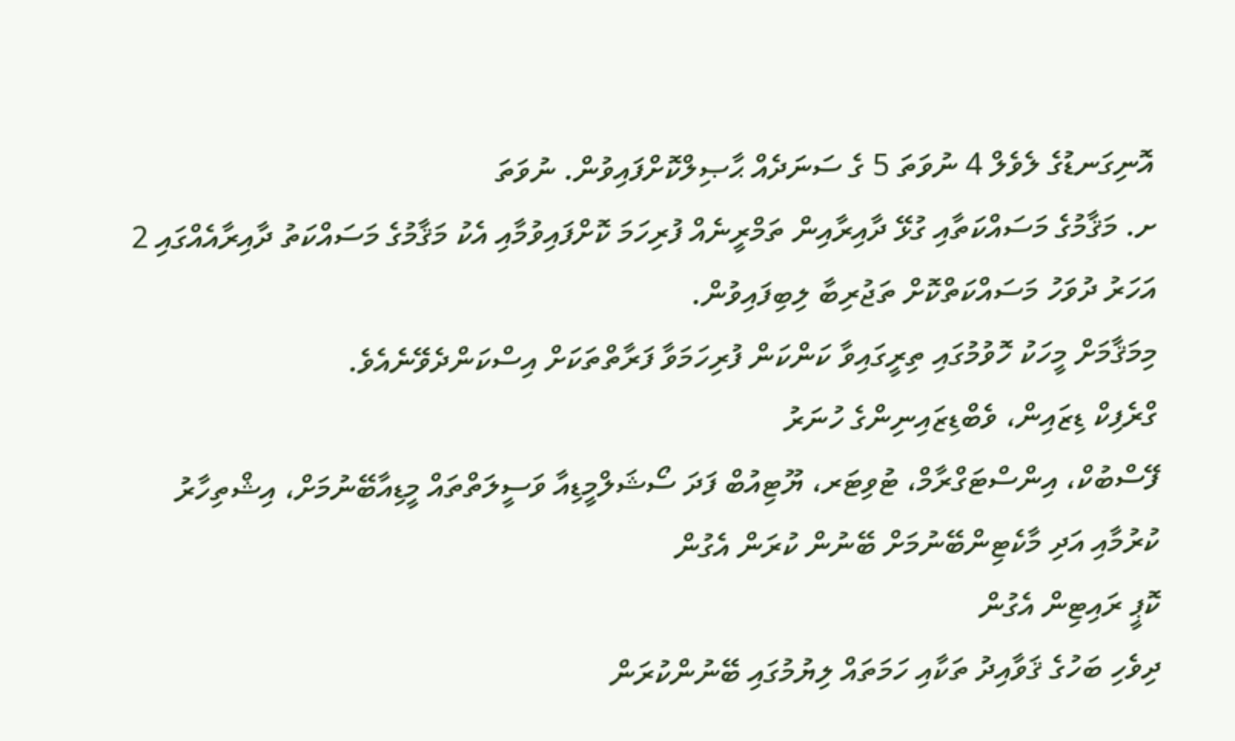އޮނިގަނޑުގެ ލެވެލް 4 ނުވަތަ 5 ގެ ސަނަދެއް ޙާޞިލްކޮށްފައިވުން. ނުވަތަ
ށ. މަޤާމުގެ މަސައްކަތާއި ގުޅޭ ދާއިރާއިން ތަމްރީނެއް ފުރިހަމަ ކޮށްފައިވުމާއި އެކު މަޤާމުގެ މަސައްކަތު ދާއިރާއެއްގައި 2 އަހަރު ދުވަހު މަސައްކަތްކޮށް ތަޖުރިބާ ލިބިފައިވުން.
މިމަޤާމަށް މީހަކު ހޮވުމުގައި ތިރީގައިވާ ކަންކަން ފުރިހަމަވާ ފަރާތްތަކަށް އިސްކަންދެވޭނެއެވެ.
ގްރެފިކް ޑިޒައިން، ވެބްޑިޒައިނިންގެ ހުނަރު
ފޭސްބުކް، އިންސްޓަގްރާމް، ޓުވިޓަރ، ޔޫޓިއުބް ފަދަ ސޯޝަލްމީޑިއާ ވަސީލަތްތައް މީޑިއާބޭނުމަށް، އިޝްތިހާރު ކުރުމާއި އަދި މާކެޓިންބޭނުމަށް ބޭނުން ކުރަން އެގުން
ކޮޕީ ރައިޓިން އެގުން
ދިވެހި ބަހުގެ ޤަވާއިދު ތަކާއި ހަމަތައް ލިޔުމުގައި ބޭނުންކުރަން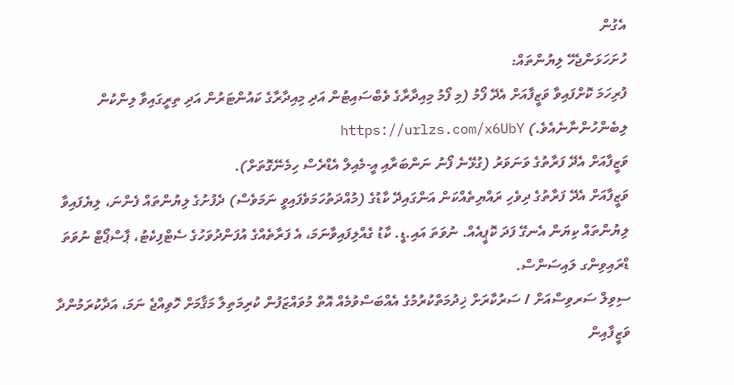އެގުން
ހުށަހަޅަންޖެހޭ ލިޔުންތައް:
ފުރިހަމަ ކޮށްފައިވާ ވަޒީފާއަށް އެދޭ ފޯމު (މި ފޯމު މިއިދާރާގެ ވެބްސައިޓުން އަދި މިއިދާރާގެ ކައުންޓަރުން އަދި ތިރީގައިވާ ލިންކުން ލިބެންހުންނާނެއެވެ.) https://urlzs.com/x6UbY
ވަޒީފާއަށް އެދޭ ފަރާތުގެ ވަނަވަރު (ގުޅޭނެ ފޯނު ނަންބަރާއި އީ-މެއިލް އެޑްރެސް ހިމެނޭގޮތަށް).
ވަޒީފާއަށް އެދޭ ފަރާތުގެ ދިވެހި ރައްޔިތެއްކަން އަންގައިދޭ ކާޑުގެ (މުއްދަތުހަމަވެފައިވީ ނަމަވެސް) ދެފުށުގެ ލިޔުންތައް ފެންނަ، ލިޔެފައިވާ ލިޔުންތައް ކިޔަން އެނގޭ ފަދަ ކޮޕީއެއް. ނުވަތަ އައި.ޑީ. ކާޑު ގެއްލިފައިވާނަމަ، އެ ފަރާތެއްގެ އުފަންދުވަހުގެ ސެޓްފިކެޓު، ޕާސްޕޯޓް ނުވަތަ ޑްރައިވިންގ ލައިސަންސް.
ސިވިލް ސަރވިސްއަށް / ސަރުކާރަށް ޚިދުމަތްކުރުމުގެ އެއްބަސްވުމެއް އޮތް މުވައްޒަފުން ކުރިމަތިލާ މަޤާމަށް ހޮވިއްޖެ ނަމަ، އަދާކުރަމުންދާ ވަޒީފާއިން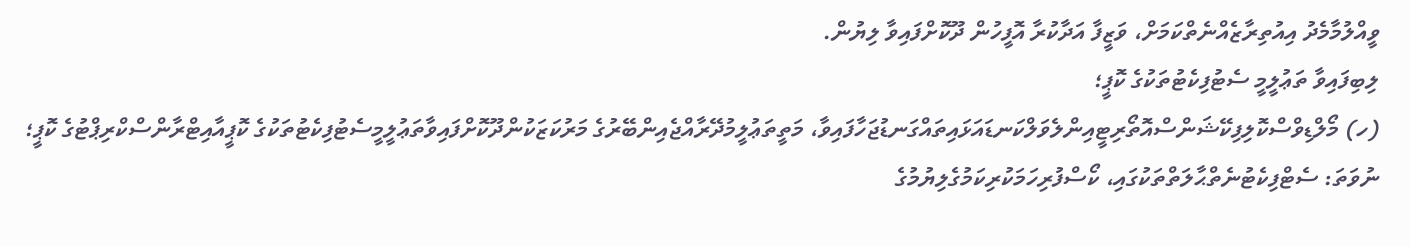ވީއްލުމާމެދު އިއުތިރާޒެއްނެތްކަމަށް، ވަޒީފާ އަދާކުރާ އޮފީހުން ދޫކޮށްފައިވާ ލިޔުން.
ލިބިފައިވާ ތަޢުލީމީ ސެޓުފިކެޓުތަކުގެ ކޮޕީ؛
(ހ) މޯލްޑިވްސްކޮލިފިކޭޝަންސްއޮތޯރިޓީއިންލެވަލްކަނޑައަޅައިތައްގަނޑުޖަހާފައިވާ، މަތީތަޢުލީމުދޭރާއްޖެއިންބޭރުގެ މަރުކަޒަކުންދޫކޮށްފައިވާތަޢުލީމީސެޓުފިކެޓުތަކުގެ ކޮޕީއާއިޓްރާންސްކްރިޕްޓުގެ ކޮޕީ؛ ނުވަތަ: ސެޓްފިކެޓުނެތްޙާލަތްތަކުގައި، ކޯސްފުރިހަމަކުރިކަމުގެލިޔުމުގެ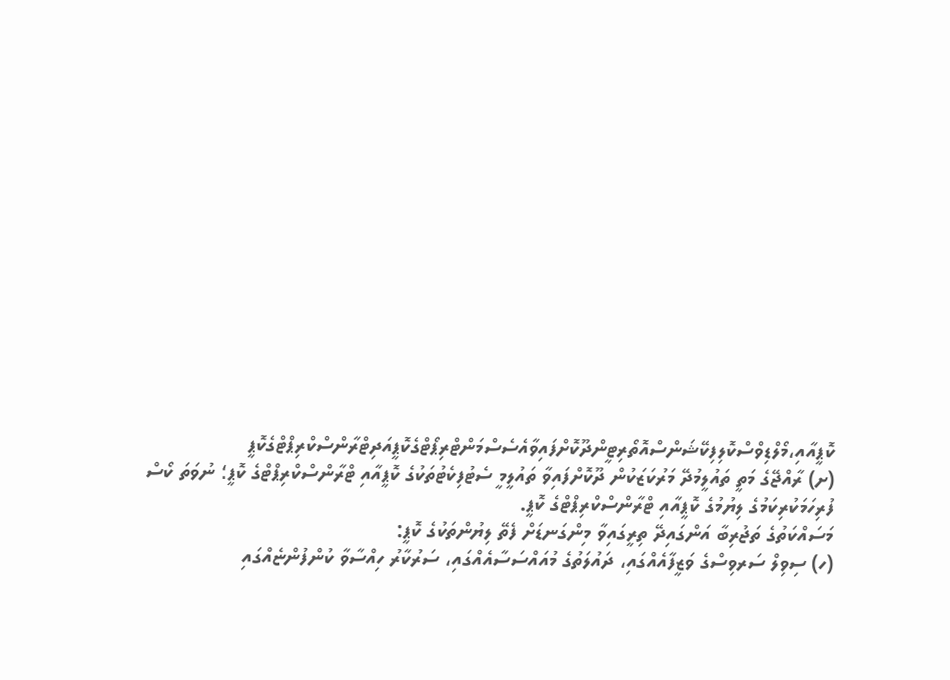ކޮޕީއާއި،މޯލްޑިވްސްކޮލިފިކޭޝަންސްއޮތޯރިޓީންދޫކޮށްފައިވާއެސެސްމަންޓްރިޕޯޓްގެކޮޕީއަދިޓްރާންސްކްރިޕްޓްގެކޮޕީ
(ށ) ރާއްޖޭގެ މަތީ ތައުލީމުދޭ މަރުކަޒަކުން ދޫކޮށްފައިވާ ތައުލީމީ ސެޓުފިކެޓުތަކުގެ ކޮޕީއާއި ޓްރާންސްކްރިޕްޓްގެ ކޮޕީ؛ ނުވަތަ ކޯސް ފުރިހަމަކުރިކަމުގެ ލިޔުމުގެ ކޮޕީއާއި ޓްރާންސްކްރިޕްޓްގެ ކޮޕީ.
މަސައްކަތުގެ ތަޖުރިބާ އަންގައިދޭ ތިރީގައިވާ މިންގަނޑަށް ފެތޭ ލިޔުންތަކުގެ ކޮޕީ:
(ހ) ސިވިލް ސަރވިސްގެ ވަޒީފާއެއްގައި، ދައުލަތުގެ މުއައްސަސާއެއްގައި، ސަރުކާރު ހިއްސާވާ ކުންފުންޏެއްގައި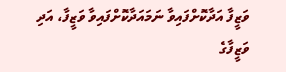ވަޒީފާ އަދާކޮށްފައިވާ ނަމައަދާކޮށްފައިވާ ވަޒީފާ، އަދި ވަޒީފާގެ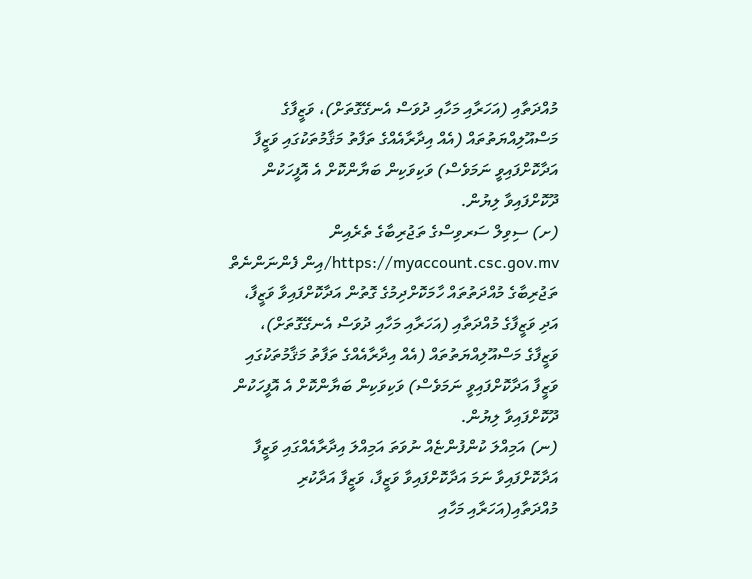މުއްދަތާއި (އަހަރާއި މަހާއި ދުވަސް އެނގޭގޮތަށް)، ވަޒީފާގެ މަސްއޫލިއްޔަތުތައް (އެއް އިދާރާއެއްގެ ތަފާތު މަޤާމުތަކުގައި ވަޒީފާ އަދާކޮށްފައިވީ ނަމަވެސް) ވަކިވަކިން ބަޔާންކޮށް އެ އޮފީހަކުން ދޫކޮށްފައިވާ ލިޔުން.
(ށ) ސިވިލް ސަރވިސްގެ ތަޖުރިބާގެ ތެރެއިން https://myaccount.csc.gov.mv/އިން ފެންނަންނެތް ތަޖުރިބާގެ މުއްދަތުތައް ހާމަކޮށްދިމުގެ ގޮތުން އަދާކޮށްފައިވާ ވަޒީފާ، އަދި ވަޒީފާގެ މުއްދަތާއި (އަހަރާއި މަހާއި ދުވަސް އެނގޭގޮތަށް)، ވަޒީފާގެ މަސްއޫލިއްޔަތުތައް (އެއް އިދާރާއެއްގެ ތަފާތު މަޤާމުތަކުގައި ވަޒީފާ އަދާކޮށްފައިވީ ނަމަވެސް) ވަކިވަކިން ބަޔާންކޮށް އެ އޮފީހަކުން ދޫކޮށްފައިވާ ލިޔުން.
(ނ) އަމިއްލަ ކުންފުންޏެއް ނުވަތަ އަމިއްލަ އިދާރާއެއްގައި ވަޒީފާ އަދާކޮށްފައިވާ ނަމަ އަދާކޮށްފައިވާ ވަޒީފާ، ވަޒީފާ އަދާކުރި މުއްދަތާއި(އަހަރާއި މަހާއި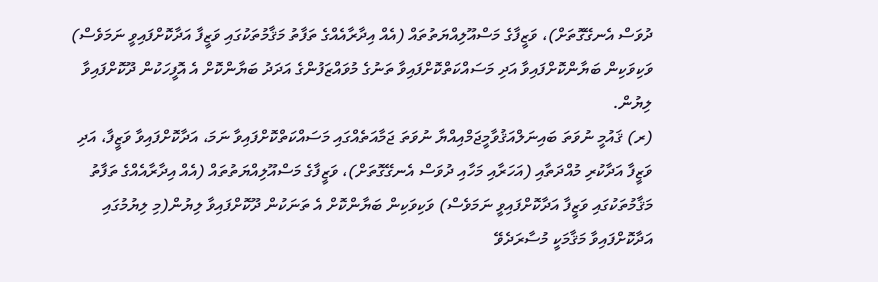ދުވަސް އެނގޭގޮތަށް)، ވަޒީފާގެ މަސްއޫލިއްޔަތުތައް (އެއް އިދާރާއެއްގެ ތަފާތު މަޤާމުތަކުގައި ވަޒީފާ އަދާކޮށްފައިވީ ނަމަވެސް) ވަކިވަކިން ބަޔާންކޮށްފައިވާ އަދި މަސައްކަތްކޮށްފައިވާ ތަނުގެ މުވައްޒަފުންގެ އަދަދު ބަޔާންކޮށް އެ އޮފީހަކުން ދޫކޮށްފައިވާ ލިޔުން.
(ރ) ޤައުމީ ނުވަތަ ބައިނަލްއަޤުވާމީޖަމްއިއްޔާ ނުވަތަ ޖަމާއަތެއްގައި މަސައްކަތްކޮށްފައިވާ ނަމަ، އަދާކޮށްފައިވާ ވަޒީފާ، އަދި ވަޒީފާ އަދާކުރި މުއްދަތާއި (އަހަރާއި މަހާއި ދުވަސް އެނގޭގޮތަށް)، ވަޒީފާގެ މަސްއޫލިއްޔަތުތައް (އެއް އިދާރާއެއްގެ ތަފާތު މަޤާމުތަކުގައި ވަޒީފާ އަދާކޮށްފައިވީ ނަމަވެސް) ވަކިވަކިން ބަޔާންކޮށް އެ ތަނަކުން ދޫކޮށްފައިވާ ލިޔުން(މި ލިޔުމުގައި އަދާކޮށްފައިވާ މަޤާމަކީ މުސާރަދެވޭ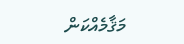މަޤާމެއްކަން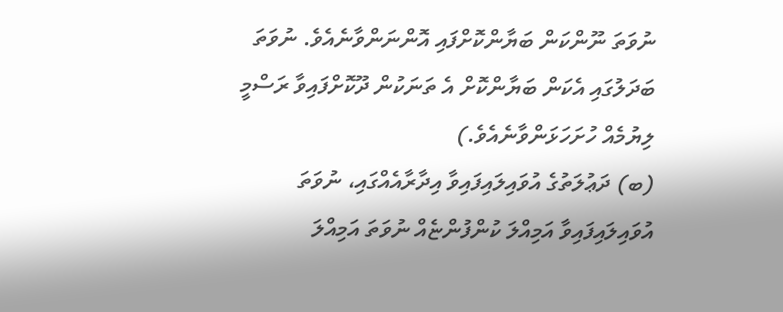ނުވަތަ ނޫންކަން ބަޔާންކޮށްފައި އޮންނަންވާނެއެވެ. ނުވަތަ ބަދަލުގައި އެކަން ބަޔާންކޮށް އެ ތަނަކުން ދޫކޮށްފައިވާ ރަސްމީ ލިޔުމެއް ހުށަހަޅަންވާނެއެވެ.)
(ބ) ދަޢުލަތުގެ އުވައިލައިފައިވާ އިދާރާއެއްގައި، ނުވަތަ އުވައިލައިފައިވާ އަމިއްލަ ކުންފުންޏެއް ނުވަތަ އަމިއްލަ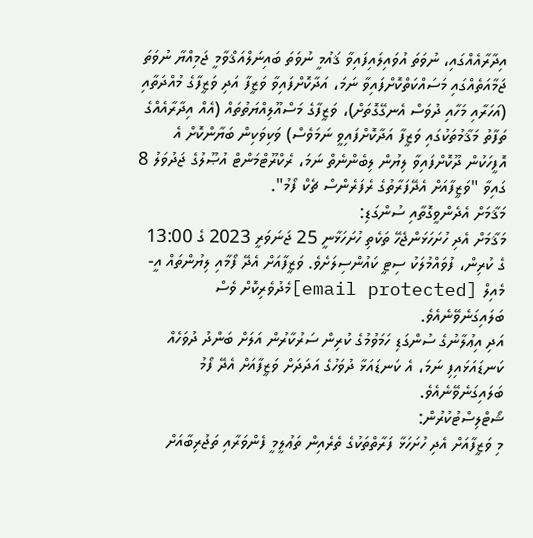އިދާރާއެއްގައި، ނުވަތަ އުވައިލައިފައިވާ ޤައުމީ ނުވަތަ ބައިނަލްއަޤްވާމީ ޖަމިއްޔާ ނުވަތަ ޖަމާއަތެއްގައި މަސައްކަތްކޮށްފައިވާ ނަމަ، އަދާކޮށްފައިވާ ވަޒީފާ އަދި ވަޒީފާގެ މުއްދަތާއި (އަހަރާއި މަހާއި ދުވަސް އެނގޭގޮތަށް)، ވަޒީފާގެ މަސްއޫލިއްޔަތުތައް (އެއް އިދާރާއެއްގެ ތަފާތު މަޤާމުތަކުގައި ވަޒީފާ އަދާކޮށްފައިވީ ނަމަވެސް) ވަކިވަކިން ބަޔާންކޮށް އެ އޮފީހަކުން ދޫކޮށްފައިވާ ލިޔުން ލިބެންނެތް ނަމަ، ރެކްރޫޓްމަންޓް އުޞޫލުގެ ޖަދުވަލު 8 ގައިވާ "ވަޒީފާއަށް އެދޭފަރާތުގެ ރެފަރެންސް ޗެކް ފޯމު".
މަޤާމަށް އެދެންވީގޮތާއި ސުންގަޑި:
މަޤާމަށް އެދި ހުށަހަޅަންޖެހޭ ތަކެތި ހުށަހަޅާނީ 25 ޖަނަވަރީ 2023 ގެ 13:00 ގެ ކުރިން، ފުވައްމުލަކު ސިޓީ ކައުންސިލަށެވެ. ވަޒީފާއަށް އެދޭ ފޯމާއި ލިޔުންތައް އީ-މެއިލް [email protected]މެދުވެރިކޮށް ވެސް ބަލައިގަނެވޭނެއެވެ.
އަދި އިޢުލާނުގެ ސުންގަޑި ހަމަވުމުގެ ކުރިން ސަރުކާރުން އަލަށް ބަންދު ދުވަހެއް ކަނޑައަޅައިފި ނަމަ، އެ ކަނޑައަޅާ ދުވަހުގެ އަދަދަށް ވަޒީފާއަށް އެދޭ ފޯމު ބަލައިގަނެވޭނެއެވެ.
ޝޯޓްލިސްޓުކުރުން:
މި ވަޒީފާއަށް އެދި ހުށަހަޅާ ފަރާތްތަކުގެ ތެރެއިން ތަޢުލީމީ ފެންވަރާއި ތަޖުރިބާއަށް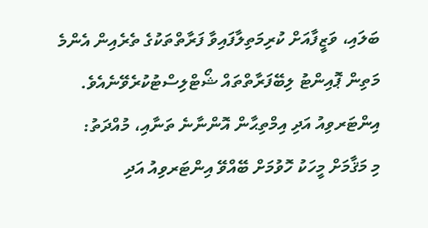ބަލައި، ވަޒީފާއަށް ކުރިމަތިލާފައިވާ ފަރާތްތަކުގެ ތެރެއިން އެންމެ މަތިން ޕޮއިންޓު ލިބޭފަރާތްތައް ޝޯޓްލިސްޓުކުރެވޭނެއެވެ.
އިންޓަރވިއު އަދި އިމްތިޙާން އޮންނާނެ ތަނާއި، މުއްދަތު:
މި މަޤާމަށް މީހަކު ހޮވުމަށް ބޭއްވޭ އިންޓަރވިއު އަދި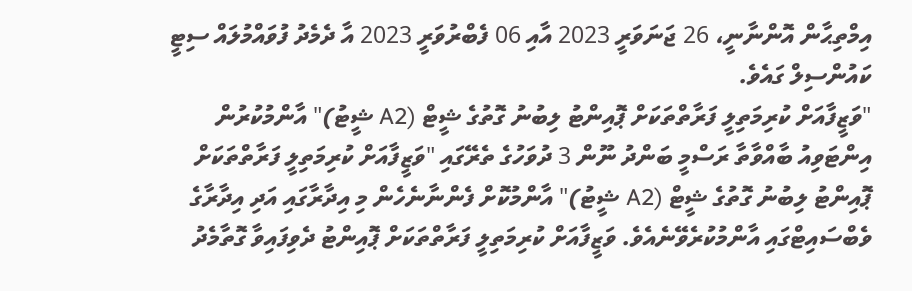އިމްތިޙާން އޮންނާނީ، 26 ޖަނަވަރީ 2023 އާއި 06 ފެބްރުވަރީ 2023 އާ ދެމެދު ފުވައްމުލައް ސިޓީ ކައުންސިލް ގައެވެ.
"ވަޒީފާއަށް ކުރިމަތިލީ ފަރާތްތަކަށް ޕޮއިންޓު ލިބުނު ގޮތުގެ ޝީޓް (A2 ޝީޓު)" އާންމުކުރުން
އިންޓަވިއު ބާއްވާތާ ރަސްމީ ބަންދު ނޫން 3 ދުވަހުގެ ތެރޭގައި "ވަޒީފާއަށް ކުރިމަތިލީ ފަރާތްތަކަށް ޕޮއިންޓު ލިބުނު ގޮތުގެ ޝީޓް (A2 ޝީޓު)" އާންމުކޮށް ފެންނާނެހެން މި އިދާރާގައި އަދި އިދާރާގެ ވެބްސައިޓްގައި އާންމުކުރެވޭނެއެވެ. ވަޒީފާއަށް ކުރިމަތިލީ ފަރާތްތަކަށް ޕޮއިންޓު ދެވިފައިވާ ގޮތާމެދު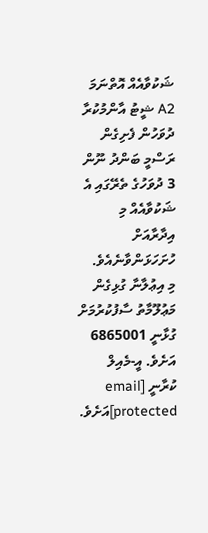ޝަކުވާއެއް އޮތްނަމަ A2 ޝީޓު އާންމުކުރާ ދުވަހުން ފެށިގެން ރަސްމީ ބަންދު ނޫން 3 ދުވަހުގެ ތެރޭގައި އެ ޝަކުވާއެއް މި އިދާރާއަށް ހުށަހަޅަންވާނެއެވެ.
މި އިޢުލާނާ ގުޅިގެން މަޢުލޫމާތު ސާފުކުރުމަށް ގުޅާނީ 6865001 އަށެވެ. އީ-މެއިލް ކުރާނީ [email protected]އަށެވެ.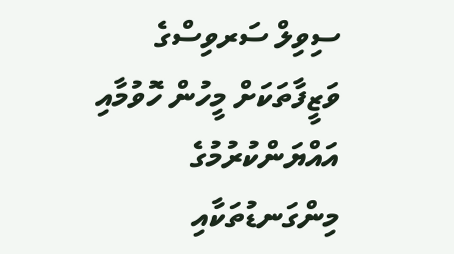ސިވިލް ސަރވިސްގެ ވަޒީފާތަކަށް މީހުން ހޮވުމާއި އައްޔަންކުރުމުގެ މިންގަނޑުތަކާއި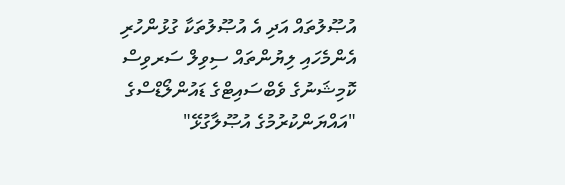އުޞޫލުތައް އަދި އެ އުޞޫލުތަކާ ގުޅުންހުރި އެންމެހައި ލިޔުންތައް ސިވިލް ސަރވިސް ކޮމިޝަނުގެ ވެބްސައިޓްގެ ޑައުންލޯޑްސްގެ "އައްޔަންކުރުމުގެ އުޞޫލާގުޅޭ"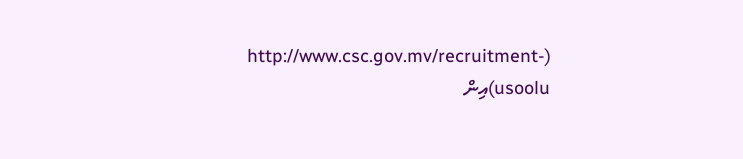(http://www.csc.gov.mv/recruitment-usoolu)އިން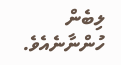ލިބެން ހުންނާނެއެވެ.